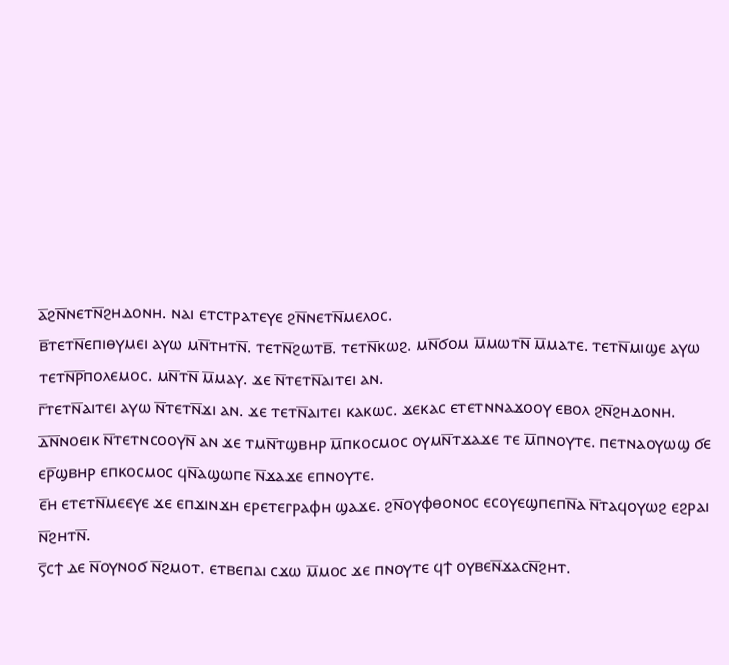ⲁ̅ϩⲛ̅ⲛⲉⲧⲛ̅ϩⲏⲇⲟⲛⲏ. ⲛⲁⲓ ⲉⲧⲥⲧⲣⲁⲧⲉⲩⲉ ϩⲛ̅ⲛⲉⲧⲛ̅ⲙⲉⲗⲟⲥ.
ⲃ̅ⲧⲉⲧⲛ̅ⲉⲡⲓⲑⲩⲙⲉⲓ ⲁⲩⲱ ⲙⲛ̅ⲧⲏⲧⲛ̅. ⲧⲉⲧⲛ̅ϩⲱⲧⲃ̅. ⲧⲉⲧⲛ̅ⲕⲱϩ. ⲙⲛ̅ϭⲟⲙ ⲙ̅ⲙⲱⲧⲛ̅ ⲙ̅ⲙⲁⲧⲉ. ⲧⲉⲧⲛ̅ⲙⲓϣⲉ ⲁⲩⲱ ⲧⲉⲧⲛ̅ⲣ̅ⲡⲟⲗⲉⲙⲟⲥ. ⲙⲛ̅ⲧⲛ̅ ⲙ̅ⲙⲁⲩ. ϫⲉ ⲛ̅ⲧⲉⲧⲛ̅ⲁⲓⲧⲉⲓ ⲁⲛ.
ⲅ̅ⲧⲉⲧⲛ̅ⲁⲓⲧⲉⲓ ⲁⲩⲱ ⲛ̅ⲧⲉⲧⲛ̅ϫⲓ ⲁⲛ. ϫⲉ ⲧⲉⲧⲛ̅ⲁⲓⲧⲉⲓ ⲕⲁⲕⲱⲥ. ϫⲉⲕⲁⲥ ⲉⲧⲉⲧⲛⲛⲁϫⲟⲟⲩ ⲉⲃⲟⲗ ϩⲛ̅ϩⲏⲇⲟⲛⲏ.
ⲇ̅ⲛ̅ⲛⲟⲉⲓⲕ ⲛ̅ⲧⲉⲧⲛⲥⲟⲟⲩⲛ̅ ⲁⲛ ϫⲉ ⲧⲙⲛ̅ⲧϣⲃⲏⲣ ⲙ̅ⲡⲕⲟⲥⲙⲟⲥ ⲟⲩⲙⲛ̅ⲧϫⲁϫⲉ ⲧⲉ ⲙ̅ⲡⲛⲟⲩⲧⲉ. ⲡⲉⲧⲛⲁⲟⲩⲱϣ ϭⲉ ⲉⲣ̅ϣⲃⲏⲣ ⲉⲡⲕⲟⲥⲙⲟⲥ ϥⲛ̅ⲁϣⲱⲡⲉ ⲛ̅ϫⲁϫⲉ ⲉⲡⲛⲟⲩⲧⲉ.
ⲉ̅ⲏ ⲉⲧⲉⲧⲛ̅ⲙⲉⲉⲩⲉ ϫⲉ ⲉⲡϫⲓⲛϫⲏ ⲉⲣⲉⲧⲉⲅⲣⲁⲫⲏ ϣⲁϫⲉ. ϩⲛ̅ⲟⲩⲫⲑⲟⲛⲟⲥ ⲉⲥⲟⲩⲉϣⲡⲉⲡⲛ̅ⲁ ⲛ̅ⲧⲁϥⲟⲩⲱϩ ⲉϩⲣⲁⲓ ⲛ̅ϩⲏⲧⲛ̅.
ⲋ̅ⲥϯ ⲇⲉ ⲛ̅ⲟⲩⲛⲟϭ ⲛ̅ϩⲙⲟⲧ. ⲉⲧⲃⲉⲡⲁⲓ ⲥϫⲱ ⲙ̅ⲙⲟⲥ ϫⲉ ⲡⲛⲟⲩⲧⲉ ϥϯ ⲟⲩⲃⲉⲛ̅ϫⲁⲥⲛ̅ϩⲏⲧ.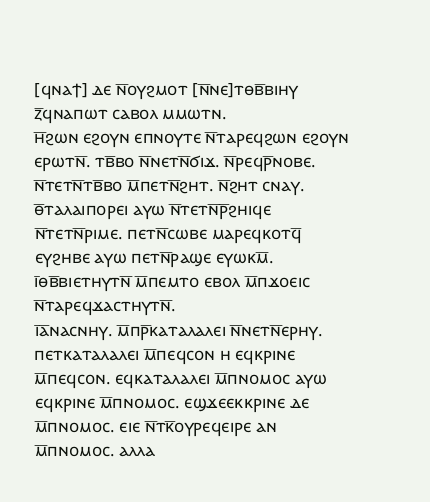[ϥⲛⲁϯ] ⲇⲉ ⲛ̅ⲟⲩϩⲙⲟⲧ [ⲛ̅ⲛⲉ]ⲧⲑⲃ̅ⲃⲓⲏⲩ
ⲍ̅ϥⲛⲁⲡⲱⲧ ⲥⲁⲃⲟⲗ ⲙⲙⲱⲧⲛ.
ⲏ̅ϩⲱⲛ ⲉϩⲟⲩⲛ ⲉⲡⲛⲟⲩⲧⲉ ⲛ̅ⲧⲁⲣⲉϥϩⲱⲛ ⲉϩⲟⲩⲛ ⲉⲣⲱⲧⲛ̅. ⲧⲃ̅ⲃⲟ ⲛ̅ⲛⲉⲧⲛ̅ϭⲓϫ. ⲛ̅ⲣⲉϥⲣ̅ⲛⲟⲃⲉ. ⲛ̅ⲧⲉⲧⲛ̅ⲧⲃ̅ⲃⲟ ⲙ̅ⲡⲉⲧⲛ̅ϩⲏⲧ. ⲛ̅ϩⲏⲧ ⲥⲛⲁⲩ.
ⲑ̅ⲧⲁⲗⲁⲓⲡⲟⲣⲉⲓ ⲁⲩⲱ ⲛ̅ⲧⲉⲧⲛ̅ⲣ̅ϩⲏⲓϥⲉ ⲛ̅ⲧⲉⲧⲛ̅ⲣⲓⲙⲉ. ⲡⲉⲧⲛ̅ⲥⲱⲃⲉ ⲙⲁⲣⲉϥⲕⲟⲧϥ̅ ⲉⲩϩⲏⲃⲉ ⲁⲩⲱ ⲡⲉⲧⲛ̅ⲣⲁϣⲉ ⲉⲩⲱⲕⲙ̅.
ⲓ̅ⲑⲃ̅ⲃⲓⲉⲧⲏⲩⲧⲛ̅ ⲙ̅ⲡⲉⲙⲧⲟ ⲉⲃⲟⲗ ⲙ̅ⲡϫⲟⲉⲓⲥ ⲛ̅ⲧⲁⲣⲉϥϫⲁⲥⲧⲏⲩⲧⲛ̅.
ⲓ̅ⲁ̅ⲛⲁⲥⲛⲏⲩ. ⲙ̅ⲡⲣ̅ⲕⲁⲧⲁⲗⲁⲗⲉⲓ ⲛ̅ⲛⲉⲧⲛ̅ⲉⲣⲏⲩ. ⲡⲉⲧⲕⲁⲧⲁⲗⲁⲗⲉⲓ ⲙ̅ⲡⲉϥⲥⲟⲛ ⲏ ⲉϥⲕⲣⲓⲛⲉ ⲙ̅ⲡⲉϥⲥⲟⲛ. ⲉϥⲕⲁⲧⲁⲗⲁⲗⲉⲓ ⲙ̅ⲡⲛⲟⲙⲟⲥ ⲁⲩⲱ ⲉϥⲕⲣⲓⲛⲉ ⲙ̅ⲡⲛⲟⲙⲟⲥ. ⲉϣϫⲉⲉⲕⲕⲣⲓⲛⲉ ⲇⲉ ⲙ̅ⲡⲛⲟⲙⲟⲥ. ⲉⲓⲉ ⲛ̅ⲧⲕ̅ⲟⲩⲣⲉϥⲉⲓⲣⲉ ⲁⲛ ⲙ̅ⲡⲛⲟⲙⲟⲥ. ⲁⲗⲗⲁ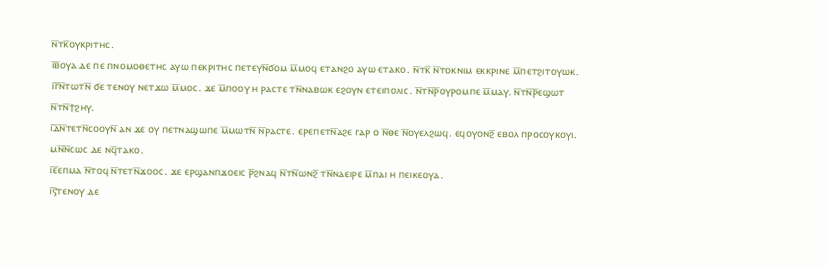ⲛ̅ⲧⲕ̅ⲟⲩⲕⲣⲓⲧⲏⲥ.
ⲓ̅ⲃ̅ⲟⲩⲁ ⲇⲉ ⲡⲉ ⲡⲛⲟⲙⲟⲑⲉⲧⲏⲥ ⲁⲩⲱ ⲡⲉⲕⲣⲓⲧⲏⲥ ⲡⲉⲧⲉⲩⲛ̅ϭⲟⲙ ⲙ̅ⲙⲟϥ ⲉⲧⲁⲛϩⲟ ⲁⲩⲱ ⲉⲧⲁⲕⲟ. ⲛ̅ⲧⲕ̅ ⲛ̅ⲧⲟⲕⲛⲓⲙ ⲉⲕⲕⲣⲓⲛⲉ ⲙ̅ⲡⲉⲧϩⲓⲧⲟⲩⲱⲕ.
ⲓ̅ⲅ̅ⲛ̅ⲧⲱⲧⲛ̅ ϭⲉ ⲧⲉⲛⲟⲩ ⲛⲉⲧϫⲱ ⲙ̅ⲙⲟⲥ. ϫⲉ ⲙ̅ⲡⲟⲟⲩ ⲏ ⲣⲁⲥⲧⲉ ⲧⲛ̅ⲛⲁⲃⲱⲕ ⲉϩⲟⲩⲛ ⲉⲧⲉⲓⲡⲟⲗⲓⲥ. ⲛ̅ⲧⲛ̅ⲣ̅ⲟⲩⲣⲟⲙⲡⲉ ⲙ̅ⲙⲁⲩ. ⲛ̅ⲧⲛ̅ⲣ̅ⲉϣⲱⲧ ⲛ̅ⲧⲛ̅ϯϩⲏⲩ.
ⲓ̅ⲇ̅ⲛ̅ⲧⲉⲧⲛ̅ⲥⲟⲟⲩⲛ̅ ⲁⲛ ϫⲉ ⲟⲩ ⲡⲉⲧⲛⲁϣⲱⲡⲉ ⲙ̅ⲙⲱⲧⲛ̅ ⲛ̅ⲣⲁⲥⲧⲉ. ⲉⲣⲉⲡⲉⲧⲛ̅ⲁϩⲉ ⲅⲁⲣ ⲟ ⲛ̅ⲑⲉ ⲛ̅ⲟⲩⲉⲗϩⲱϥ. ⲉϥⲟⲩⲟⲛϩ̅ ⲉⲃⲟⲗ ⲡⲣⲟⲥⲟⲩⲕⲟⲩⲓ. ⲙⲛ̅ⲛ̅ⲥⲱⲥ ⲇⲉ ⲛϥ̅ⲧⲁⲕⲟ.
ⲓ̅ⲉ̅ⲉⲡⲙⲁ ⲛ̅ⲧⲟϥ ⲛ̅ⲧⲉⲧⲛ̅ϫⲟⲟⲥ. ϫⲉ ⲉⲣϣⲁⲛⲡϫⲟⲉⲓⲥ ⲣ̅ϩⲛⲁϥ ⲛ̅ⲧⲛ̅ⲱⲛϩ̅ ⲧⲛ̅ⲛⲁⲉⲓⲣⲉ ⲙ̅ⲡⲁⲓ ⲏ ⲡⲉⲓⲕⲉⲟⲩⲁ.
ⲓ̅ⲋ̅ⲧⲉⲛⲟⲩ ⲇⲉ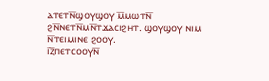ⲁⲧⲉⲧⲛ̅ϣⲟⲩϣⲟⲩ ⲙ̅ⲙⲱⲧⲛ̅ ϩⲛ̅ⲛⲉⲧⲛ̅ⲙⲛ̅ⲧϫⲁⲥⲓϩⲏⲧ. ϣⲟⲩϣⲟⲩ ⲛⲓⲙ ⲛ̅ⲧⲉⲓⲙⲓⲛⲉ ϩⲟⲟⲩ.
ⲓ̅ⲍ̅ⲡⲉⲧⲥⲟⲟⲩⲛ̅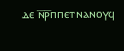ⲇⲉ ⲛ̅ⲣ̅ⲡⲡⲉⲧⲛⲁⲛⲟⲩϥ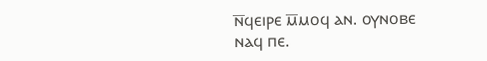ⲛ̅ϥⲉⲓⲣⲉ ⲙ̅ⲙⲟϥ ⲁⲛ. ⲟⲩⲛⲟⲃⲉ ⲛⲁϥ ⲡⲉ.